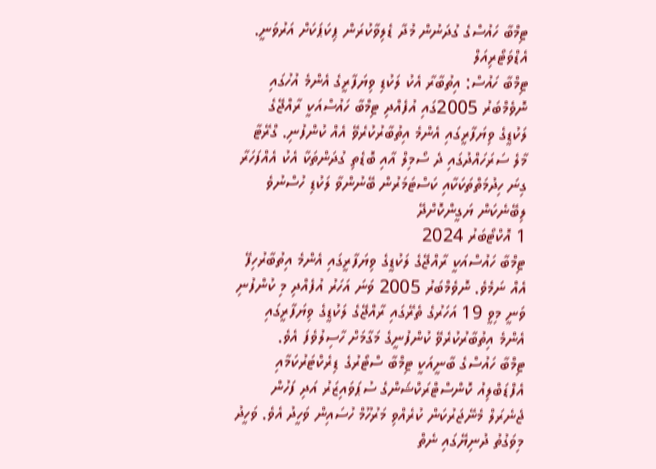ޓިމްބާ ހައުސްގެ ގުދަނުން މުދާ ޑެލިވާކުރަން ޕިކަޕަކަށް އަރުވަނީ.
އެޑްވަޓޯރިއަލް
ޓިމްބާ ހައުސް: އިތުބާރާ އެކު ލަކުޑި ވިޔަފާރީގެ އެންމެ އުހުގައި
ނޮވެމްބަރު 2005ގައި އުފެއްދި ޓިމްބާ ހައުސްއަކީ ރާއްޖޭގެ ލަކުޑީގެ ވިޔަފާރީގައި އެންމެ އިތުބާރުކުރެވޭ އެއް ކުންފުނި. ގްރޭޓާ މާލެ ސަރަހައްދުގައި ދެ ސޯމިލް އާއި ބޮޑެތި ގުދަންތަކާ އެކު އެއްފަހަރާ ގިނަ ހިދުމަތްތަކަކާއި ކަސްޓަމަރުން ބޭނުންވާ ލަކުޑި ހުސްނުވެ ލިބޭނެކަން ޔަގީންކޮށްދޭ
1 އޮކްޓޯބަރު 2024
ޓިމްބާ ހައުސްއަކީ ރާއްޖޭގެ ލަކުޑީގެ ވިޔަފާރީގައި އެންމެ އިތުބާރުހިފޭ އެއް ނަމެވެ. ނޮވެމްބަރު 2005 ވަނަ އަހަރު އުފެއްދި މި ކުންފުނި ވަނީ މިވީ 19 އަހަރުގެ ތެރޭގައި ރާއްޖޭގެ ލަކުޑީގެ ވިޔަފާރީގައި އެންމެ އިތުބާރުކުރެވޭ ކުންފުނީގެ މަގާމަށް ހާސިލުވެފަ އެވެ.
ޓިމްބާ ހައުސްގެ ބާނީއަކީ ޓިމްބާ ސްޓޯރުގެ ޑިރެކްޓަރުކަމާއި އެފްޑަބްލިއު ކޮންސްޓްރަކްޝަންގެ ސުޕަވައިޒަރު އަދި ފަހުން ޖެނެރަލް މެނޭޖަރުކަން ކުރެއްވި މަރުހޫމް ހުސައިން ވަހީދު އެވެ. ވަހީދު މިވަގުތު ދުނިޔޭގައި ނެތް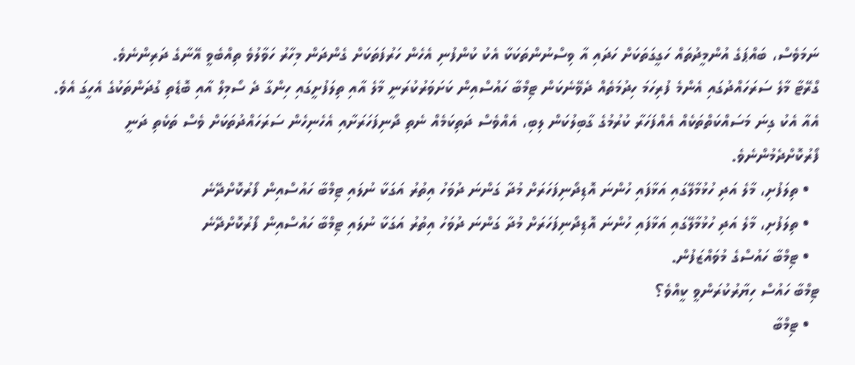ނަމަވެސް، ބައްޕަގެ އުންމީދުތައް ހަގީގަތަކަށް ހަދައި އާ ވިސްނުންތަކަކާ އެކު ކުންފުނި އެހެން ހަރުފަތަކަށް ގެންދަން މިހާރު ހަވާލުވެ ތިއްބެވީ އޭނާގެ ދަރިންނެވެ.
ގްރޭޓާ މާލެ ސަރަހައްދުގައި އެންމެ ފުރިހަމަ ހިދުމަތެއް ދެވޭނެކަން ޓިމްބާ ހައުސްއިން ކަށަވަރުކުރަނީ މާލެ އާއި ތިލަފުށީގައި ހިންގާ ދެ ސޯމިލް އާއި ބޮޑެތި ގުދަންތަކުގެ އެހީގަ އެވެ. އެއާ އެކު ގިނަ މަސައްކަތްތަކެއް އެއްފަހަރާ ކުރުމުގެ ގާބިލުކަން ލިބި، އެއްވެސް ދަތިކަމެއް ނެތި ދޯނިފަހަރަށާއި އެހެނިހެން ސަރަހައްދުތަކަށް ވެސް ތަކެތި ދަނީ ފޯރުކޮށްދެމުންނެވެ.
  • ތިލަފުށި، މާލެ އަދި ހުޅުމާލޭގައި އަޅާފައި ހުންނަ އޮޑިދޯނިފަހަރަށް މުދާ ގަންނަ ދުވަހު އިތުރު އަގަކާ ނުލައި ޓިމްބާ ހައުސްއިން ފޯރުކޮށްދޭނެ
  • ތިލަފުށި، މާލެ އަދި ހުޅުމާލޭގައި އަޅާފައި ހުންނަ އޮޑިދޯނިފަހަރަށް މުދާ ގަންނަ ދުވަހު އިތުރު އަގަކާ ނުލައި ޓިމްބާ ހައުސްއިން ފޯރުކޮށްދޭނެ
  • ޓިމްބާ ހައުސްގެ މުވައްޒަފުން.
ޓިމްބާ ހައުސް ހިޔާރުކުރަންވީ ކީއްވެ؟
  • ޓިމްބާ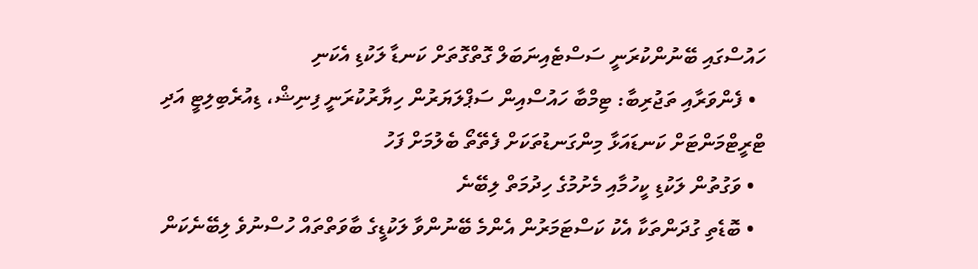ހައުސްގައި ބޭނުންކުރަނީ ސަސްޓެއިނަބަލް ގޮތްގޮތަށް ކަނޑާ ލަކުޑި އެކަނި
  • ފެންވަރާއި ތަޖުރިބާ: ޓިމްބާ ހައުސްއިން ސަޕްލަޔަރުން ހިޔާރުކުރަނީ ފިނިޝް، ޑިއުރެބިލިޓީ އަދި ޓްރީޓްމަންޓަށް ކަނޑައަޅާ މިންގަނޑުތަކަށް ފެތޭތޯ ބެލުމަށް ފަހު
  • ވަގުތުން ލަކުޑި ކީހުމާއި މެށުމުގެ ހިދުމަތް ލިބޭނެ
  • ބޮޑެތި ގުދަންތަކާ އެކު ކަސްޓަމަރުން އެންމެ ބޭނުންވާ ލަކުޑީގެ ބާވަތްތައް ހުސްނުވެ ލިބޭނެކަން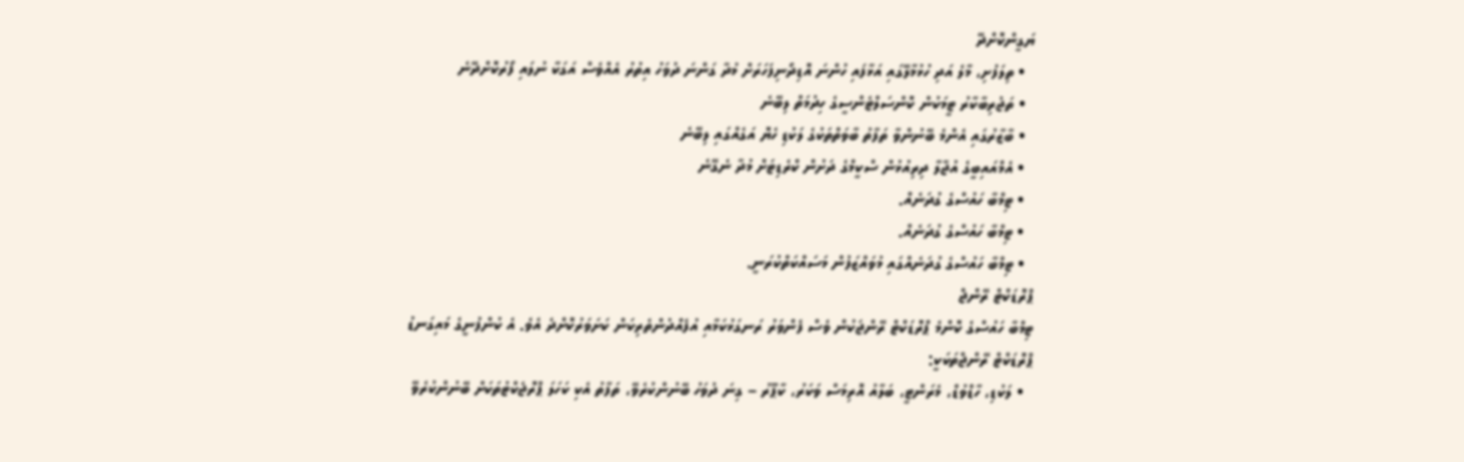ޔަގީންކޮށްދޭ
  • ތިލަފުށި، މާލެ އަދި ހުޅުމާލޭގައި އަޅާފައި ހުންނަ އޮޑިދޯނިފަހަރަށް މުދާ ގަންނަ ދުވަހު އިތުރު އެއްވެސް އަގަކާ ނުލައި ފޯރުކޮށްދޭނެ
  • ތަޖުރިބާކާރު ޓީމަކުން ކޮންސަލްޓެންސީގެ ހިދުމަތް ލިބޭނެ
  • ބާޒާރުގައި އެންމެ ބޭނުންވާ ތަފާތު ބާވަތްތަކުގެ ލަކުޑި ހެޔޮ އަގެއްގައި ލިބޭނެ
  • އެމްއައިބީގެ އުޖާލާ ދިރިއުޅުން ސްކީމްގެ ދަށުން ކްރެޑިޓަށް މުދާ ނެގޭނެ
  • ޓިމްބާ ހައުސްގެ ގުދަނެއް.
  • ޓިމްބާ ހައުސްގެ ގުދަނެއް.
  • ޓިމްބާ ހައުސްގެ ގުދަނެއްގައި މުވައްޒަފުން މަސައްކަތްކުރަނީ.
ޕްރޮޑަކްޓް ރޭންޖް
ޓިމްބާ ހައުސްގެ ކޮންމެ ޕްރޮޑަކްޓް ރޭންޖަކުން ވެސް ފެންވަރު ރަނގަޅުކަމާއި އުފެއްދުންތެރިކަން ކަށަވަރުކޮށްދެ އެވެ. އެ ކުންފުނީގެ މައިގަނޑު ޕްރޮޑަކްޓް ރޭންޖްތަކަކީ:
  • ލަކުޑި، ހާޑްވުޑް، މެރަންޓީ، ބަލާއު އޮރިމަސް ވަކަރު، ކާޕޫރު – ގިނަ ދުވަހު ބޭނުންކުރެވޭ، ތަފާތު އެކި ކަހަލަ ޕްރޮޖެކްޓުތަކަށް ބޭނުންކުރެވޭ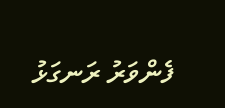ފެންވަރު ރަނގަޅު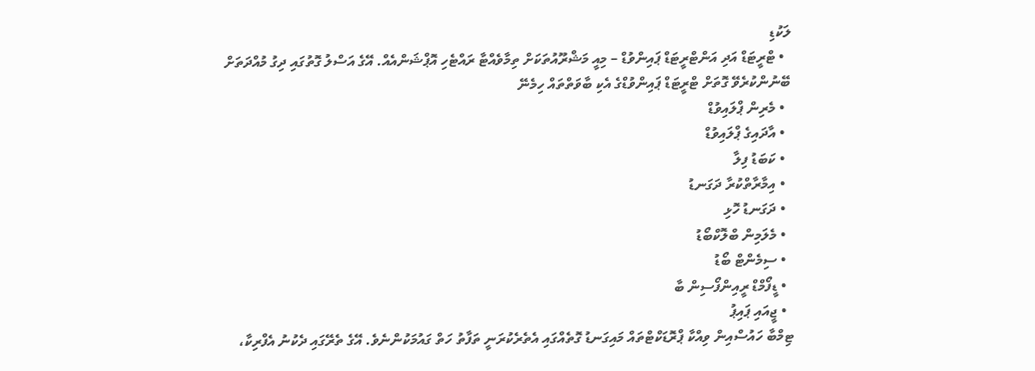ލަކުޑި
  • ޓްރީޓަޑް އަދި އަންޓްރީޓަޑް ޕައިންވުޑް – މިއީ މަޝްރޫއުތަކަށް ތިމާވެއްޓާ ރައްޓެހި އޮޕްޝަންއެއް. އޭގެ އަސްލު ގޮތުގައި ދިގު މުއްދަތަށް ބޭނުންކުރެވޭ ގޮތަށް ޓްރީޓަޑް ޕައިންވުޑްގެ އެކި ބާވަތްތައް ހިމެނޭ
  • މެރިން ޕްލައިވުޑް
  • އާދައިގެ ޕްލައިވުޑް
  • ކަބަޑު ފިލާ
  • އިމާރާތްކުރާ ދަގަނޑު
  • ދަގަނޑު ހޮޅި
  • މެލަމިން ބްލޮކްބޯޑު
  • ސިމެންޓް ބޯޑު
  • ޑީފޯމްޑް ރީއިންފޯސިން ބާ
  • ޖީއައި ޕައިޕު
ޓިމްބާ ހައުސްއިން ވިއްކާ ޕްރޮޑަކްޓްތައް މައިގަނޑު ގޮތެއްގައި އެތެރެކުރަނީ ތަފާތު ހަތް ގައުމަކުންނެވެ. އޭގެ ތެރޭގައި ދެކުނު އެފްރިކާ،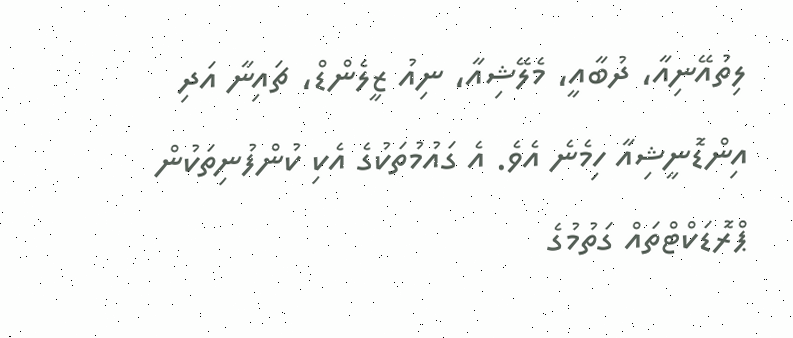ލިތުއޭނިއާ، ދުބާއީ، މެލޭޝިއާ، ނިއު ޒީލެންޑް، ޗައިނާ އަދި އިންޑޮނީޝިއާ ހިމެނެ އެވެ. އެ ގައުމުތަކުގެ އެކި ކުންފުނިތަކުން ޕްރޮޑަކްޓްތައް ގަތުމުގެ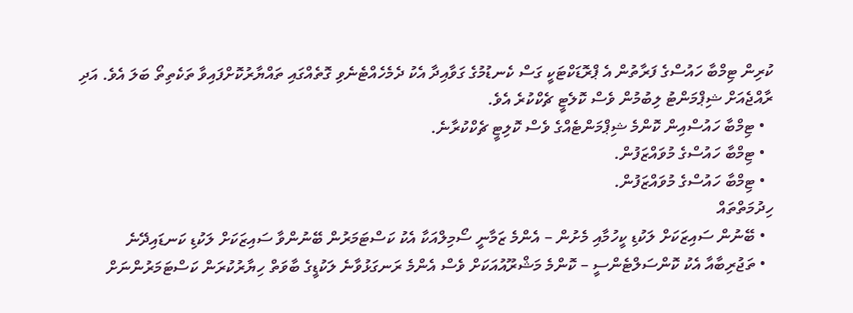ކުރިން ޓިމްބާ ހައުސްގެ ފަރާތުން އެ ޕްރޮޑަކްޓަކީ ގަސް ކެނޑުމުގެ ގަވާއިދާ އެކު ދެމެހެއްޓެނެވި ގޮތެއްގައި ތައްޔާރުކޮށްފައިވާ ތަކެތިތޯ ބަލަ އެވެ. އަދި ރާއްޖެއަށް ޝިޕްމަންޓު ލިބުމުން ވެސް ކޮލެޓީ ޗެކްކުރެ އެވެ.
  • ޓިމްބާ ހައުސްއިން ކޮންމެ ޝިޕްމަންޓެއްގެ ވެސް ކޮލިޓީ ޗެކްކުރާނެ.
  • ޓިމްބާ ހައުސްގެ މުވައްޒަފުން.
  • ޓިމްބާ ހައުސްގެ މުވައްޒަފުން.
ހިދުމަތްތައް
  • ބޭނުން ސައިޒަކަށް ލަކުޑި ކީހުމާއި މެށުން – އެންމެ ޒަމާނީ ސޯމިލްއަކާ އެކު ކަސްޓަމަރުން ބޭނުންވާ ސައިޒަކަށް ލަކުޑި ކަނޑައިދޭނެ
  • ތަޖުރިބާއާ އެކު ކޮންސަލްޓެންސީ – ކޮންމެ މަޝްރޫއުއަކަށް ވެސް އެންމެ ރަނގަޅުވާނެ ލަކުޑީގެ ބާވަތް ހިޔާރުކުރަން ކަސްޓަމަރުންނަށް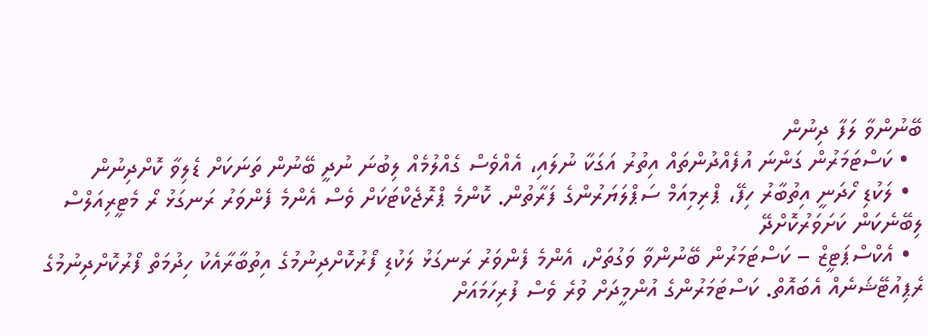ބޭނުންވާ ލަފާ ދިނުން
  • ކަސްޓަމަރުން ގަންނަ އުފެއްދުންތައް އިތުރު އަގަކާ ނުލައި، އެއްވެސް ގެއްލުމެއް ލިބުނަ ނުދީ ބޭނުން ތަނަކަށް ޑެލިވާ ކޮށްދިނުން
  • ލަކުޑި ހޯދަނީ އިތުބާރު ހިފޭ، ޕްރިމިއަމް ސަޕްލަޔަރުންގެ ފަރާތުން. ކޮންމެ ޕްރޮޖެކްޓަކަށް ވެސް އެންމެ ފެންވަރު ރަނގަޅު ރޯ މެޓީރިއަލްސް ލިބޭނެކަން ކަށަވަރުކޮށްދޭ
  • އެކްސްޕަޓީޒް – ކަސްޓަމަރުން ބޭނުންވާ ވަގުތަށް، އެންމެ ފެންވަރު ރަނގަޅު ލަކުޑި ފޯރުކޮށްދިނުމުގެ އިތުބާރާއެކު ހިދުމަތް ފޯރުކޮށްދިނުމުގެ ރެޕިއުޓޭޝަނެއް އެބައޮތް. ކަސްޓަމަރުންގެ އުންމީދަށް ވުރެ ވެސް ފުރިހަމައަށް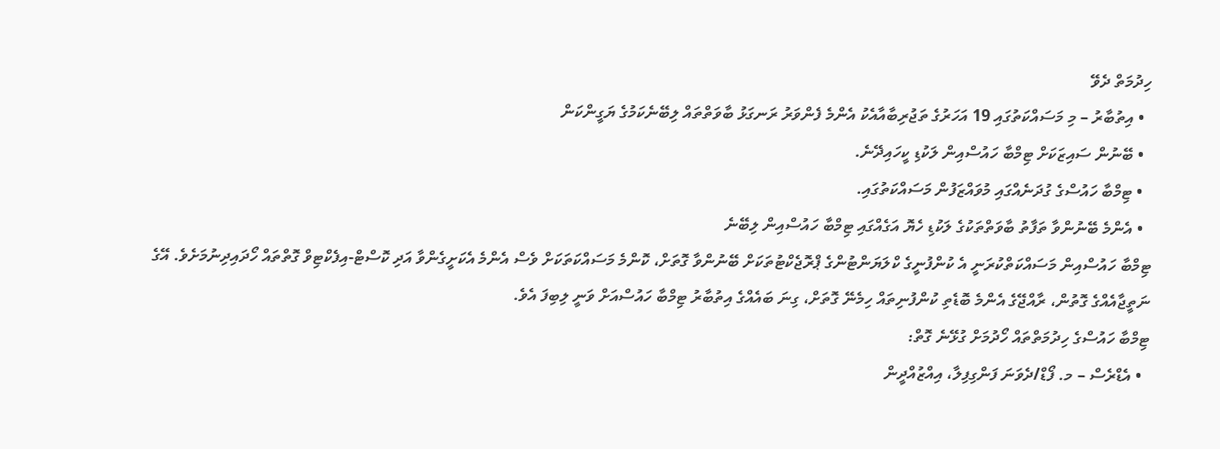ހިދުމަތް ދެވޭ
  • އިތުބާރު – މި މަސައްކަތުގައި 19 އަހަރުގެ ތަޖުރިބާއާއެކު އެންމެ ފެންވަރު ރަނގަޅު ބާވަތްތައް ލިބޭނެކަމުގެ ޔަގީންކަން
  • ބޭނުން ސައިޒަކަށް ޓިމްބާ ހައުސްއިން ލަކުޑި ކީހައިދޭނެ.
  • ޓިމްބާ ހައުސްގެ ގުދަނެއްގައި މުވައްޒަފުން މަސައްކަތުގައި.
  • އެންމެ ބޭނުންވާ ތަފާތު ބާވަތްތަކުގެ ލަކުޑި ހެޔޮ އަގެއްގައި ޓިމްބާ ހައުސްއިން ލިބޭނެ
ޓިމްބާ ހައުސްއިން މަސައްކަތްކުރަނީ އެ ކުންފުނީގެ ކްލަޔަންޓުންގެ ޕްރޮޖެކްޓުތަކަށް ބޭނުންވާ ގޮތަށް، ކޮންމެ މަސައްކަތަކަށް ވެސް އެންމެ އެކަށީގެންވާ އަދި ކޮސްޓް-އިފެކްޓިވް ގޮތްތައް ހޯދައިދިނުމަށެވެ. އޭގެ ނަތީޖާއެއްގެ ގޮތުން، ރާއްޖޭގެ އެންމެ ބޮޑެތި ކުންފުނިތައް ހިމެނޭ ގޮތަށް، ގިނަ ބައެއްގެ އިތުބާރު ޓިމްބާ ހައުސްއަށް ވަނީ ލިބިފަ އެވެ.
ޓިމްބާ ހައުސްގެ ހިދުމަތްތައް ހޯދުމަށް ގުޅޭނެ ގޮތް:
  • އެޑްރެސް – މ. ފޯޑް/ދެވަނަ ފަންގިފިލާ، އިއްޒުއްދީން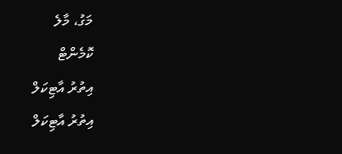މަގު، މާލެ
ކޮމެންޓް
އިތުރު އާޓިކަލް
އިތުރު އާޓިކަލް